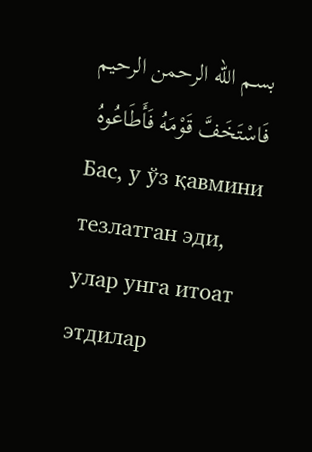بسـم الله الرحمن الرحيم
فَاسْتَخَفَّ قَوْمَهُ فَأَطَاعُوهُ
Бас, у ўз қавмини тезлатган эди,
улар унга итоат этдилар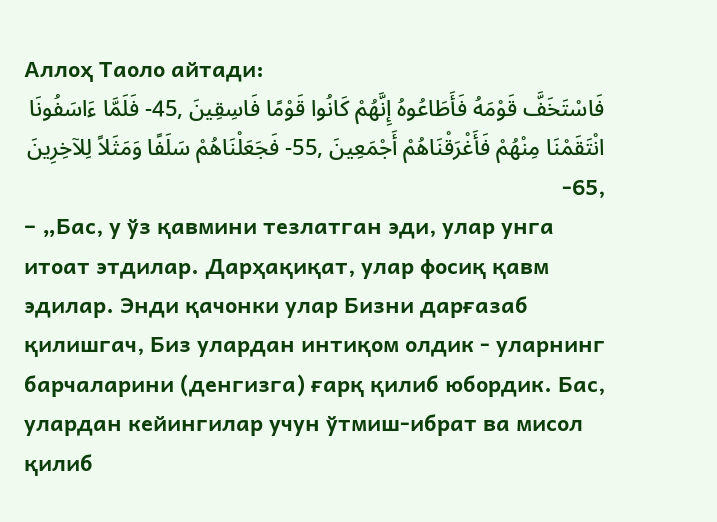Аллоҳ Таоло айтади:
فَاسْتَخَفَّ قَوْمَهُ فَأَطَاعُوهُ إِنَّهُمْ كَانُوا قَوْمًا فَاسِقِينَ ,45- فَلَمَّا ءَاسَفُونَا انْتَقَمْنَا مِنْهُمْ فَأَغْرَقْنَاهُمْ أَجْمَعِينَ ,55- فَجَعَلْنَاهُمْ سَلَفًا وَمَثَلاً لِلآخِرِينَ ,65-
– „Бас, у ўз қавмини тезлатган эди, улар унга итоат этдилар. Дарҳақиқат, улар фосиқ қавм эдилар. Энди қачонки улар Бизни дарғазаб қилишгач, Биз улардан интиқом олдик - уларнинг барчаларини (денгизга) ғарқ қилиб юбордик. Бас, улардан кейингилар учун ўтмиш-ибрат ва мисол қилиб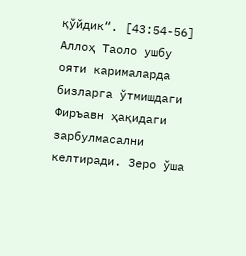қўйдик“. [43:54-56]
Аллоҳ Таоло ушбу ояти карималарда бизларга ўтмишдаги Фиръавн ҳақидаги зарбулмасални келтиради. Зеро ўша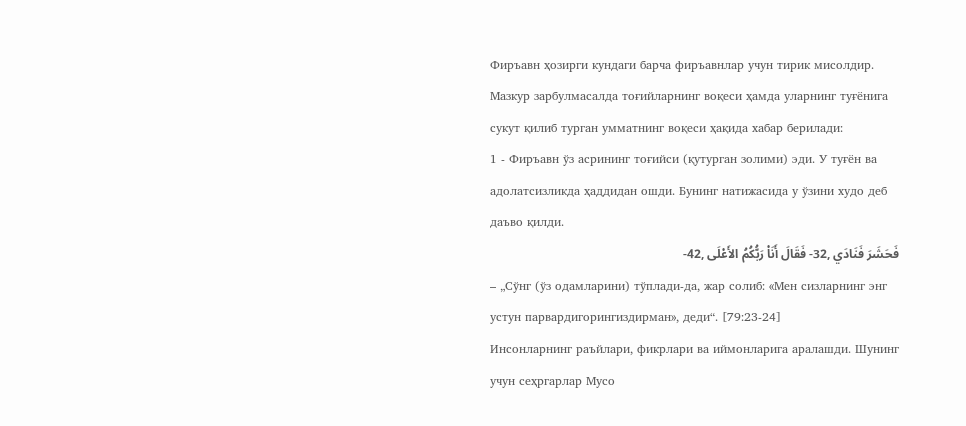Фиръавн ҳозирги кундаги барча фиръавнлар учун тирик мисолдир. Мазкур зарбулмасалда тоғийларнинг воқеси ҳамда уларнинг туғёнига сукут қилиб турган умматнинг воқеси ҳақида хабар берилади:
1 - Фиръавн ўз асрининг тоғийси (қутурган золими) эди. У туғён ва адолатсизликда ҳаддидан ошди. Бунинг натижасида у ўзини худо деб даъво қилди.
فَحَشَرَ فَنَادَي ,32- فَقَالَ أَنَاْ رَبُّكُمُ الأَعْلَى ,42-
– „Сўнг (ўз одамларини) тўплади-да, жар солиб: «Мен сизларнинг энг устун парвардигорингиздирман», деди“. [79:23-24]
Инсонларнинг раъйлари, фикрлари ва иймонларига аралашди. Шунинг учун сеҳргарлар Мусо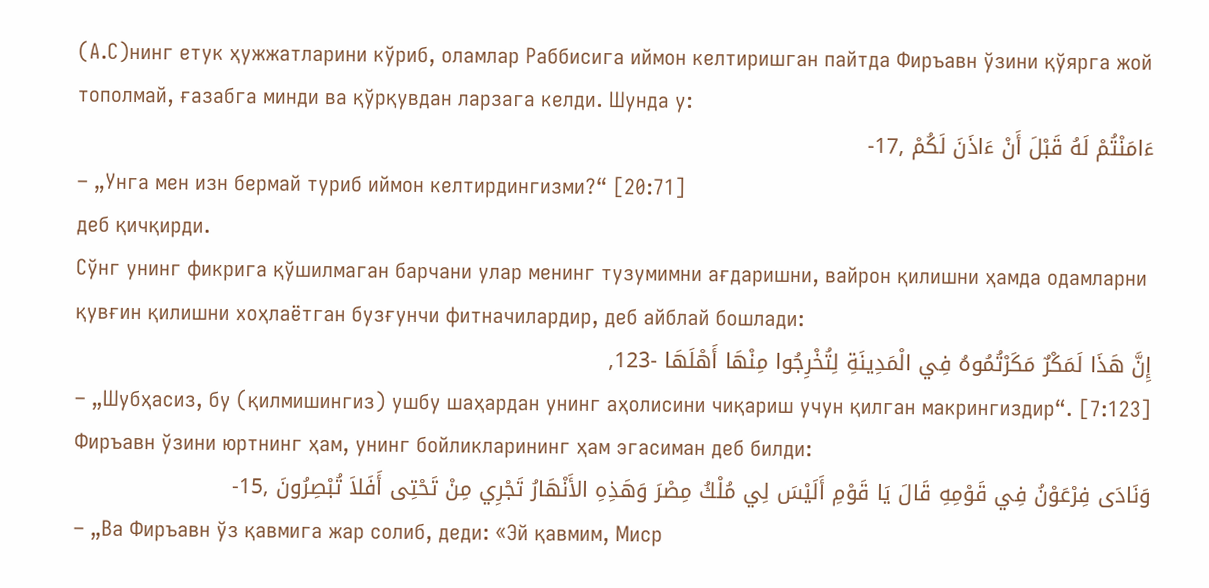(А.С)нинг етук ҳужжатларини кўриб, оламлар Раббисига иймон келтиришган пайтда Фиръавн ўзини қўярга жой тополмай, ғазабга минди ва қўрқувдан ларзага келди. Шунда у:
ءَامَنْتُمْ لَهُ قَبْلَ أَنْ ءَاذَنَ لَكُمْ ,17-
– „Унга мен изн бермай туриб иймон келтирдингизми?“ [20:71]
деб қичқирди.
Сўнг унинг фикрига қўшилмаган барчани улар менинг тузумимни ағдаришни, вайрон қилишни ҳамда одамларни қувғин қилишни хоҳлаётган бузғунчи фитначилардир, деб айблай бошлади:
إِنَّ هَذَا لَمَكْرٌ مَكَرْتُمُوهُ فِي الْمَدِينَةِ لِتُخْرِجُوا مِنْهَا أَهْلَهَا -123,
– „Шубҳасиз, бу (қилмишингиз) ушбу шаҳардан унинг аҳолисини чиқариш учун қилган макрингиздир“. [7:123]
Фиръавн ўзини юртнинг ҳам, унинг бойликларининг ҳам эгасиман деб билди:
وَنَادَى فِرْعَوْنُ فِي قَوْمِهِ قَالَ يَا قَوْمِ أَلَيْسَ لِي مُلْكُ مِصْرَ وَهَذِهِ الأَنْهَارُ تَجْرِي مِنْ تَحْتِى أَفَلاَ تُبْصِرُونَ ,15-
– „Ва Фиръавн ўз қавмига жар солиб, деди: «Эй қавмим, Миср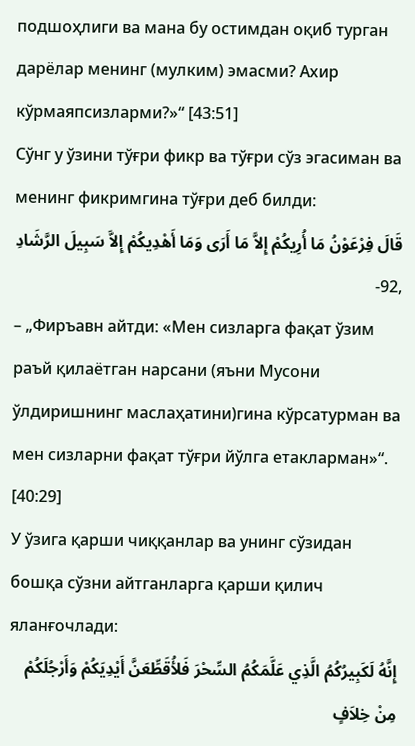подшоҳлиги ва мана бу остимдан оқиб турган дарёлар менинг (мулким) эмасми? Ахир кўрмаяпсизларми?»“ [43:51]
Сўнг у ўзини тўғри фикр ва тўғри сўз эгасиман ва менинг фикримгина тўғри деб билди:
قَالَ فِرْعَوْنُ مَا أُرِيكُمْ إِلاَّ مَا أَرَى وَمَا أَهْدِيكُمْ إِلاَّ سَبِيلَ الرَّشَادِ ,92-
– „Фиръавн айтди: «Мен сизларга фақат ўзим раъй қилаётган нарсани (яъни Мусони ўлдиришнинг маслаҳатини)гина кўрсатурман ва мен сизларни фақат тўғри йўлга етакларман»“. [40:29]
У ўзига қарши чиққанлар ва унинг сўзидан бошқа сўзни айтганларга қарши қилич яланғочлади:
إِنَّهُ لَكَبِيرُكُمُ الَّذِي عَلَّمَكُمُ السِّحْرَ فَلأُقَطِّعَنَّ أَيْدِيَكُمْ وَأَرْجُلَكُمْ مِنْ خِلاَفٍ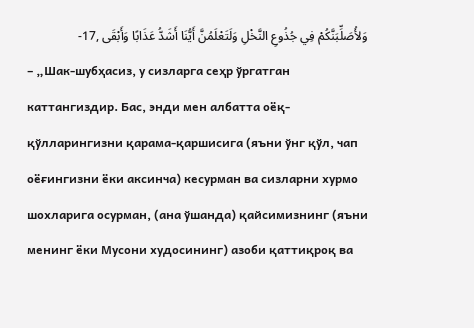وَلأُصَلِّبَنَّكُمْ فِي جُذُوعِ النَّخْلِ وَلَتَعْلَمُنَّ أَيُّنَا أَشَدُّ عَذَابًا وَأَبْقَى ,17-
– „Шак-шубҳасиз, у сизларга сеҳр ўргатган каттангиздир. Бас, энди мен албатта оёқ-қўлларингизни қарама-қаршисига (яъни ўнг қўл, чап оёғингизни ёки аксинча) кесурман ва сизларни хурмо шохларига осурман, (ана ўшанда) қайсимизнинг (яъни менинг ёки Мусони худосининг) азоби қаттиқроқ ва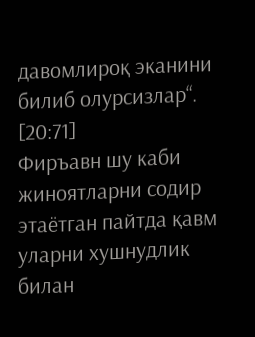давомлироқ эканини билиб олурсизлар“. [20:71]
Фиръавн шу каби жиноятларни содир этаётган пайтда қавм уларни хушнудлик билан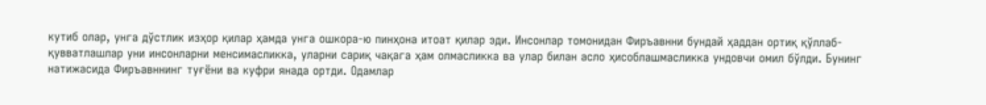кутиб олар, унга дўстлик изҳор қилар ҳамда унга ошкора-ю пинҳона итоат қилар эди. Инсонлар томонидан Фиръавнни бундай ҳаддан ортиқ қўллаб-қувватлашлар уни инсонларни менсимасликка, уларни сариқ чақага ҳам олмасликка ва улар билан асло ҳисоблашмасликка ундовчи омил бўлди. Бунинг натижасида Фиръавннинг туғёни ва куфри янада ортди. Одамлар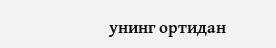унинг ортидан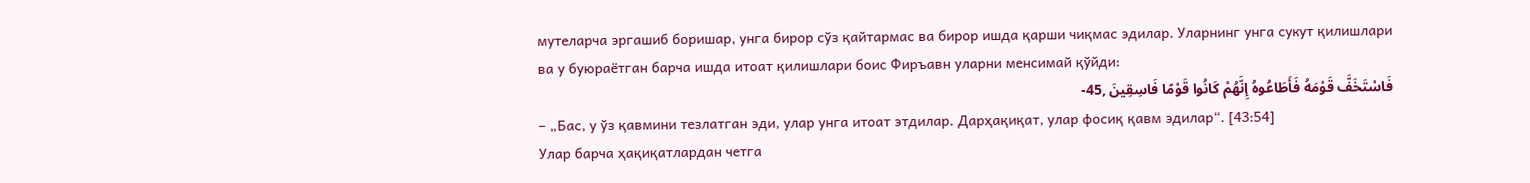мутеларча эргашиб боришар, унга бирор сўз қайтармас ва бирор ишда қарши чиқмас эдилар. Уларнинг унга сукут қилишлари ва у буюраётган барча ишда итоат қилишлари боис Фиръавн уларни менсимай қўйди:
فَاسْتَخَفَّ قَوْمَهُ فَأَطَاعُوهُ إِنَّهُمْ كَانُوا قَوْمًا فَاسِقِينَ ,45-
– „Бас, у ўз қавмини тезлатган эди, улар унга итоат этдилар. Дарҳақиқат, улар фосиқ қавм эдилар“. [43:54]
Улар барча ҳақиқатлардан четга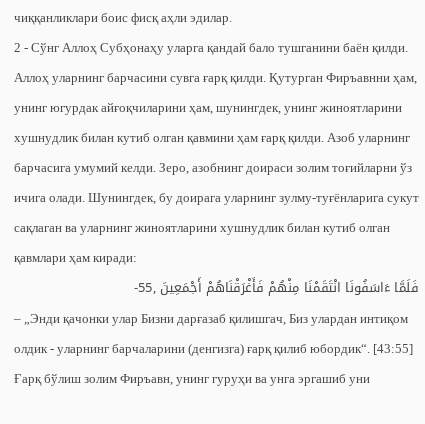чиққанликлари боис фисқ аҳли эдилар.
2 - Сўнг Аллоҳ Субҳонаҳу уларга қандай бало тушганини баён қилди. Аллоҳ уларнинг барчасини сувга ғарқ қилди. Қутурган Фиръавнни ҳам, унинг югурдак айғоқчиларини ҳам, шунингдек, унинг жиноятларини хушнудлик билан кутиб олган қавмини ҳам ғарқ қилди. Азоб уларнинг барчасига умумий келди. Зеро, азобнинг доираси золим тоғийларни ўз ичига олади. Шунингдек, бу доирага уларнинг зулму-туғёнларига сукут сақлаган ва уларнинг жиноятларини хушнудлик билан кутиб олган қавмлари ҳам киради:
فَلَمَّا ءَاسَفُونَا انْتَقَمْنَا مِنْهُمْ فَأَغْرَقْنَاهُمْ أَجْمَعِينَ ,55-
– „Энди қачонки улар Бизни дарғазаб қилишгач, Биз улардан интиқом олдик - уларнинг барчаларини (денгизга) ғарқ қилиб юбордик“. [43:55]
Ғарқ бўлиш золим Фиръавн, унинг гуруҳи ва унга эргашиб уни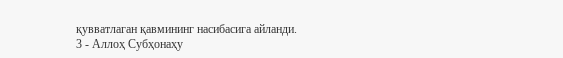қувватлаган қавмининг насибасига айланди.
3 - Аллоҳ Субҳонаҳу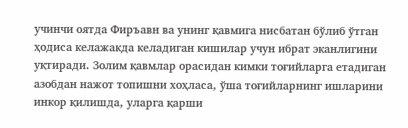учинчи оятда Фиръавн ва унинг қавмига нисбатан бўлиб ўтган ҳодиса келажакда келадиган кишилар учун ибрат эканлигини уқтиради. Золим қавмлар орасидан кимки тоғийларга етадиган азобдан нажот топишни хоҳласа, ўша тоғийларнинг ишларини инкор қилишда, уларга қарши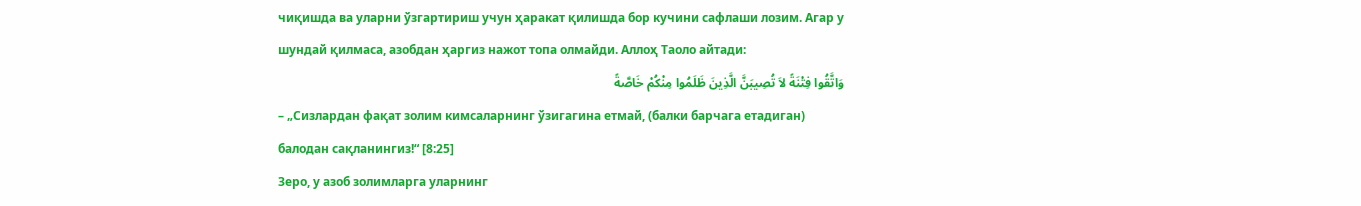чиқишда ва уларни ўзгартириш учун ҳаракат қилишда бор кучини сафлаши лозим. Агар у шундай қилмаса, азобдан ҳаргиз нажот топа олмайди. Аллоҳ Таоло айтади:
وَاتَّقُوا فِتْنَةً لاَ تُصِيبَنَّ الَّذِينَ ظَلَمُوا مِنْكُمْ خَاصَّةً
– „Сизлардан фақат золим кимсаларнинг ўзигагина етмай, (балки барчага етадиган) балодан сақланингиз!“ [8:25]
Зеро, у азоб золимларга уларнинг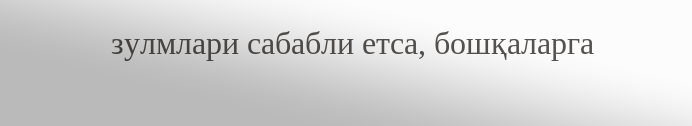зулмлари сабабли етса, бошқаларга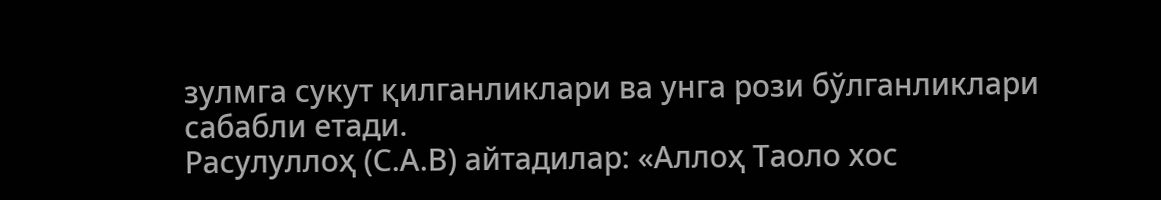зулмга сукут қилганликлари ва унга рози бўлганликлари сабабли етади.
Расулуллоҳ (С.А.В) айтадилар: «Аллоҳ Таоло хос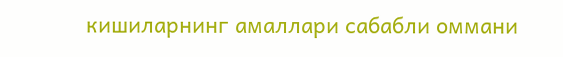кишиларнинг амаллари сабабли оммани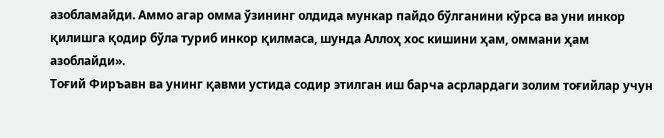азобламайди. Аммо агар омма ўзининг олдида мункар пайдо бўлганини кўрса ва уни инкор қилишга қодир бўла туриб инкор қилмаса, шунда Аллоҳ хос кишини ҳам, оммани ҳам азоблайди».
Тоғий Фиръавн ва унинг қавми устида содир этилган иш барча асрлардаги золим тоғийлар учун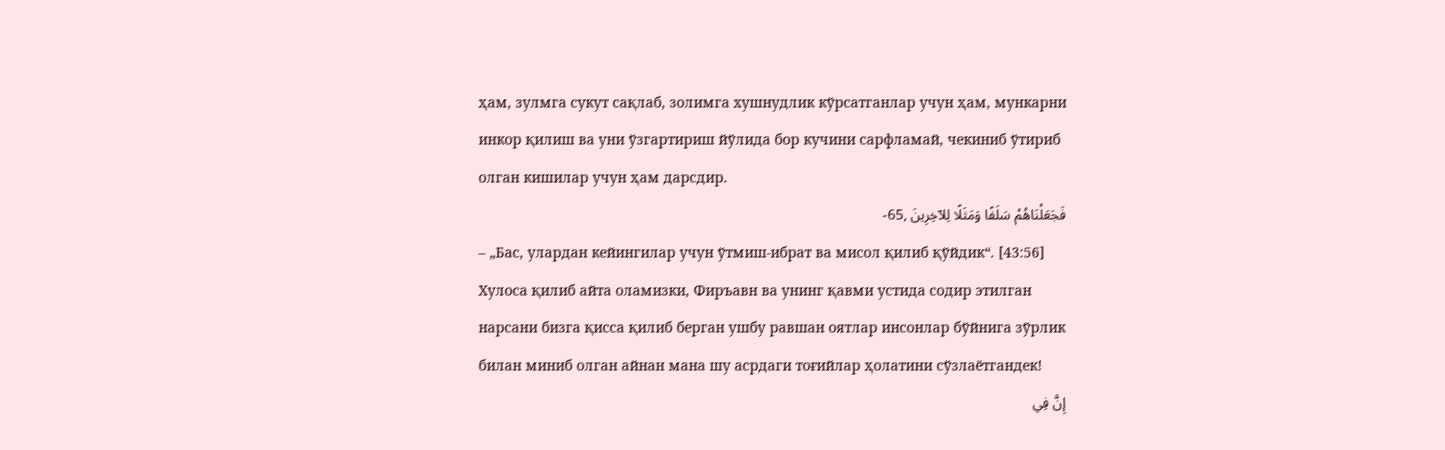ҳам, зулмга сукут сақлаб, золимга хушнудлик кўрсатганлар учун ҳам, мункарни инкор қилиш ва уни ўзгартириш йўлида бор кучини сарфламай, чекиниб ўтириб олган кишилар учун ҳам дарсдир.
فَجَعَلْنَاهُمْ سَلَفًا وَمَثَلًا لِلآخِرِينَ ,65-
– „Бас, улардан кейингилар учун ўтмиш-ибрат ва мисол қилиб қўйдик“. [43:56]
Хулоса қилиб айта оламизки, Фиръавн ва унинг қавми устида содир этилган нарсани бизга қисса қилиб берган ушбу равшан оятлар инсонлар бўйнига зўрлик билан миниб олган айнан мана шу асрдаги тоғийлар ҳолатини сўзлаётгандек!
إِنَّ فِي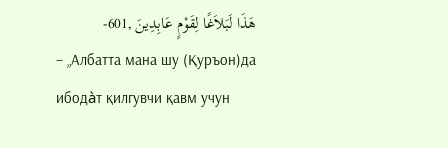هَذَا لَبَلاَغًا لِقَوْمٍ عَابِدِينَ ,601-
– „Албатта мана шу (Қуръон)да ибодàт қилгувчи қавм учун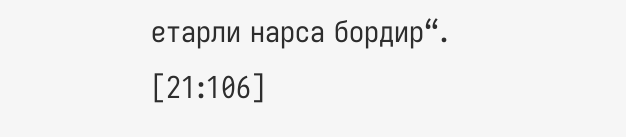етарли нарса бордир“. [21:106]